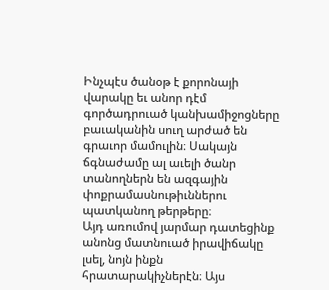Ինչպէս ծանօթ է քորոնայի վարակը եւ անոր դէմ գործադրուած կանխամիջոցները բաւականին սուղ արժած են գրաւոր մամուլին։ Սակայն ճգնաժամը ալ աւելի ծանր տանողներն են ազգային փոքրամասնութիւններու պատկանող թերթերը։
Այդ առումով յարմար դատեցինք անոնց մատնուած իրավիճակը լսել, նոյն ինքն հրատարակիչներէն։ Այս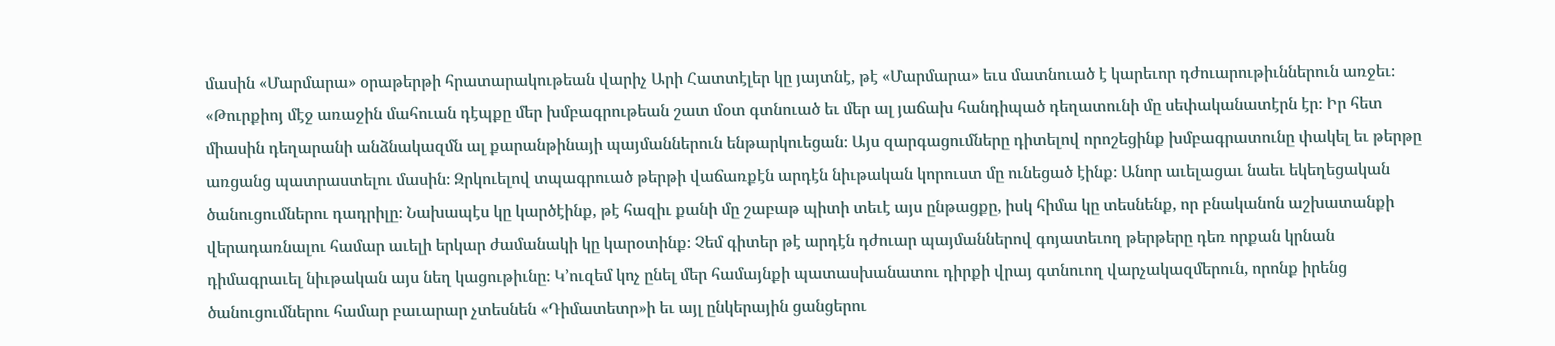մասին «Մարմարա» օրաթերթի հրատարակութեան վարիչ Արի Հատտէլեր կը յայտնէ, թէ «Մարմարա» եւս մատնուած է կարեւոր դժուարութիւններուն առջեւ։ «Թուրքիոյ մէջ առաջին մահուան դէպքը մեր խմբագրութեան շատ մօտ գտնուած եւ մեր ալ յաճախ հանդիպած դեղատունի մը սեփականատէրն էր։ Իր հետ միասին դեղարանի անձնակազմն ալ քարանթինայի պայմաններուն ենթարկուեցան։ Այս զարգացումները դիտելով որոշեցինք խմբագրատունը փակել եւ թերթը առցանց պատրաստելու մասին։ Զրկուելով տպագրուած թերթի վաճառքէն արդէն նիւթական կորուստ մը ունեցած էինք։ Անոր աւելացաւ նաեւ եկեղեցական ծանուցումներու դադրիլը։ Նախապէս կը կարծէինք, թէ հազիւ քանի մը շաբաթ պիտի տեւէ այս ընթացքը, իսկ հիմա կը տեսնենք, որ բնականոն աշխատանքի վերադառնալու համար աւելի երկար ժամանակի կը կարօտինք։ Չեմ գիտեր թէ արդէն դժուար պայմաններով գոյատեւող թերթերը դեռ որքան կրնան դիմագրաւել նիւթական այս նեղ կացութիւնը։ Կ՚ուզեմ կոչ ընել մեր համայնքի պատասխանատու դիրքի վրայ գտնուող վարչակազմերուն, որոնք իրենց ծանուցումներու համար բաւարար չտեսնեն «Դիմատետր»ի եւ այլ ընկերային ցանցերու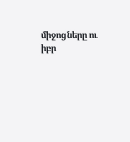միջոցները ու իբր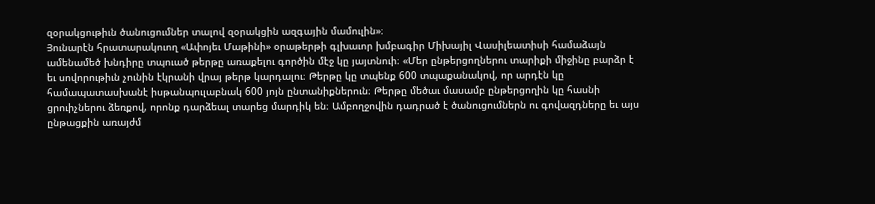զօրակցութիւն ծանուցումներ տալով զօրակցին ազգային մամուլին»։
Յունարէն հրատարակուող «Ափոյեւ Մաթինի» օրաթերթի գլխաւոր խմբագիր Միխայիլ Վասիլեատիսի համաձայն ամենամեծ խնդիրը տպուած թերթը առաքելու գործին մէջ կը յայտնուի։ «Մեր ընթերցողներու տարիքի միջինը բարձր է եւ սովորութիւն չունին էկրանի վրայ թերթ կարդալու։ Թերթը կը տպենք 600 տպաքանակով, որ արդէն կը համապատասխանէ իսթանպուլաբնակ 600 յոյն ընտանիքներուն։ Թերթը մեծաւ մասամբ ընթերցողին կը հասնի ցրուիչներու ձեռքով, որոնք դարձեալ տարեց մարդիկ են։ Ամբողջովին դադրած է ծանուցումներն ու գովազդները եւ այս ընթացքին առայժմ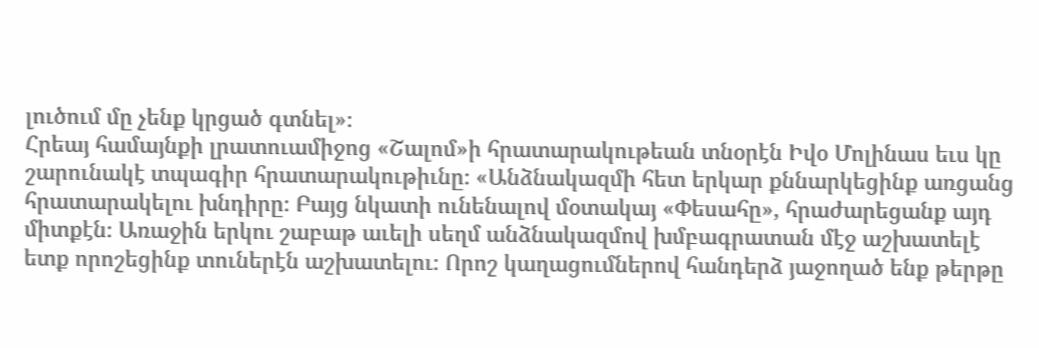լուծում մը չենք կրցած գտնել»։
Հրեայ համայնքի լրատուամիջոց «Շալոմ»ի հրատարակութեան տնօրէն Իվօ Մոլինաս եւս կը շարունակէ տպագիր հրատարակութիւնը։ «Անձնակազմի հետ երկար քննարկեցինք առցանց հրատարակելու խնդիրը։ Բայց նկատի ունենալով մօտակայ «Փեսահը», հրաժարեցանք այդ միտքէն։ Առաջին երկու շաբաթ աւելի սեղմ անձնակազմով խմբագրատան մէջ աշխատելէ ետք որոշեցինք տուներէն աշխատելու։ Որոշ կաղացումներով հանդերձ յաջողած ենք թերթը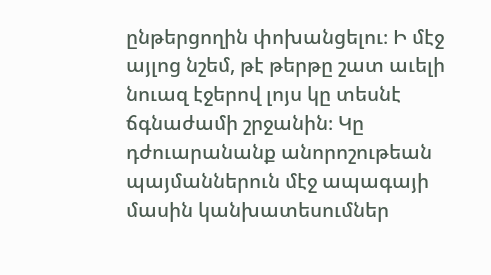ընթերցողին փոխանցելու։ Ի մէջ այլոց նշեմ, թէ թերթը շատ աւելի նուազ էջերով լոյս կը տեսնէ ճգնաժամի շրջանին։ Կը դժուարանանք անորոշութեան պայմաններուն մէջ ապագայի մասին կանխատեսումներ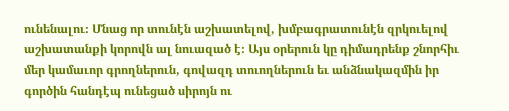ունենալու։ Մնաց որ տունէն աշխատելով, խմբագրատունէն զրկուելով աշխատանքի կորովն ալ նուազած է։ Այս օրերուն կը դիմադրենք շնորհիւ մեր կամաւոր գրողներուն, գովազդ տուողներուն եւ անձնակազմին իր գործին հանդէպ ունեցած սիրոյն ու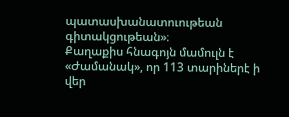պատասխանատուութեան գիտակցութեան»։
Քաղաքիս հնագոյն մամուլն է «Ժամանակ», որ 113 տարիներէ ի վեր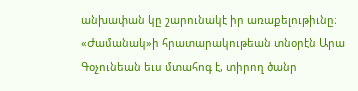անխափան կը շարունակէ իր առաքելութիւնը։ «Ժամանակ»ի հրատարակութեան տնօրէն Արա Գօչունեան եւս մտահոգ է, տիրող ծանր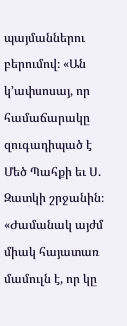պայմաններու բերումով։ «Ան կ՚ափսոսայ, որ համաճարակը զուգադիպած է Մեծ Պահքի եւ Ս. Զատկի շրջանին։ «Ժամանակ այժմ միակ հայատառ մամուլն է, որ կը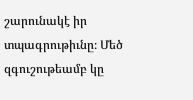շարունակէ իր տպագրութիւնը։ Մեծ զգուշութեամբ կը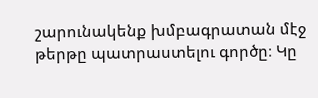շարունակենք խմբագրատան մէջ թերթը պատրաստելու գործը։ Կը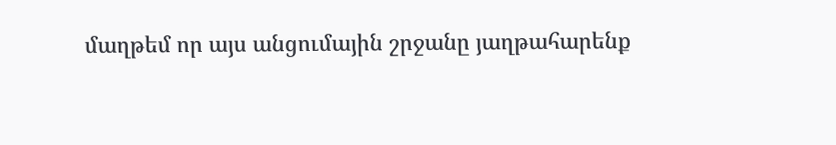մաղթեմ որ այս անցումային շրջանը յաղթահարենք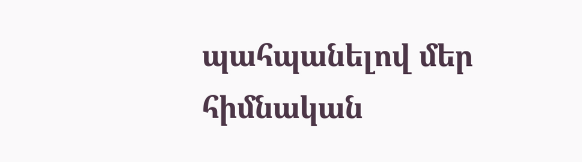պահպանելով մեր հիմնական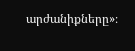արժանիքները»։